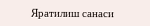Яратилиш санаси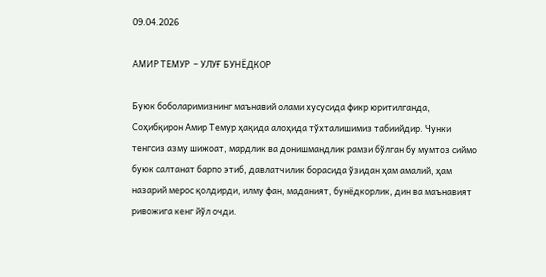09.04.2026

АМИР ТЕМУР  – УЛУҒ БУНЁДКОР

Буюк боболаримизнинг маънавий олами хусусида фикр юритилганда, Соҳибқирон Амир Темур ҳақида алоҳида тўхталишимиз табиийдир. Чунки тенгсиз азму шижоат, мардлик ва донишмандлик рамзи бўлган бу мумтоз сиймо буюк салтанат барпо этиб, давлатчилик борасида ўзидан ҳам амалий, ҳам назарий мерос қолдирди, илму фан, маданият, бунёдкорлик, дин ва маънавият ривожига кенг йўл очди.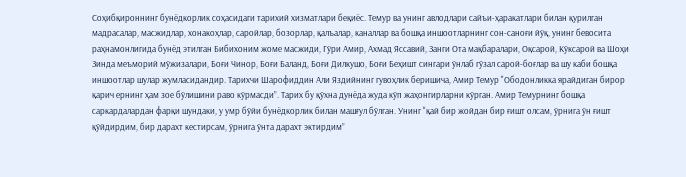Соҳибқироннинг бунёдкорлик соҳасидаги тарихий хизматлари беқиёс. Темур ва унинг авлодлари сайъи-ҳаракатлари билан қурилган мадрасалар, масжидлар, хонакоҳлар, саройлар, бозорлар, қалъалар, каналлар ва бошқа иншоотларнинг сон-саноғи йўқ, унинг бевосита раҳнамонлигида бунёд этилган Бибихоним жоме масжиди, Гўри Амир, Ахмад Яссавий, Занги Ота мақбаралари, Оқсарой, Кўксарой ва Шоҳи Зинда меъморий мўжизалари, Боғи Чинор, Боғи Баланд, Боғи Дилкушо, Боғи Беҳишт сингари ўнлаб гўзал сарой-боғлар ва шу каби бошқа иншоотлар шулар жумласидандир. Тарихчи Шарофиддин Али Яздийнинг гувоҳлик беришича, Амир Темур "Ободонликка ярайдиган бирор қарич ернинг ҳам зое бўлишини раво кўрмасди”. Тарих бу қўхна дунёда жуда кўп жаҳонгирларни кўрган. Амир Темурнинг бошқа саркардалардан фарқи шундаки, у умр бўйи бунёдкорлик билан машғул бўлган. Унинг "қай бир жойдан бир ғишт олсам, ўрнига ўн ғишт қўйдирдим, бир дарахт кестирсам, ўрнига ўнта дарахт эктирдим”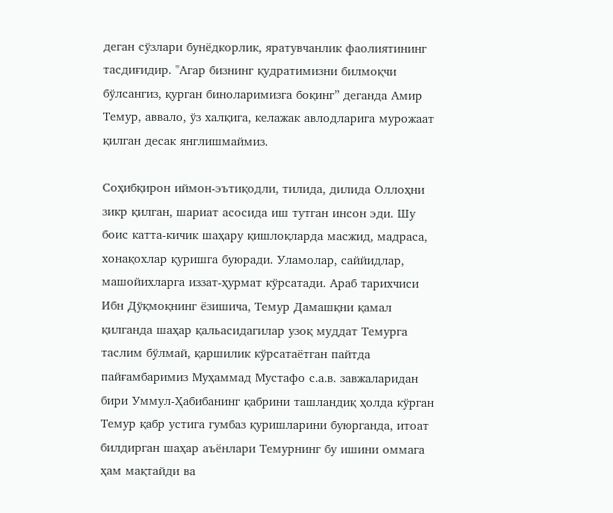деган сўзлари бунёдкорлик, яратувчанлик фаолиятининг тасдиғидир. "Агар бизнинг қудратимизни билмоқчи бўлсангиз, қурган биноларимизга боқинг” деганда Амир Темур, аввало, ўз халқига, келажак авлодларига мурожаат қилган десак янглишмаймиз.

Соҳибқирон иймон-эътиқодли, тилида, дилида Оллоҳни зикр қилган, шариат асосида иш тутган инсон эди. Шу боис катта-кичик шаҳару қишлоқларда масжид, мадраса, хонақохлар қуришга буюради. Уламолар, саййидлар, машойихларга иззат-ҳурмат кўрсатади. Араб тарихчиси Ибн Дўқмоқнинг ёзишича, Темур Дамашқни қамал қилганда шаҳар қальасидагилар узоқ муддат Темурга таслим бўлмай, қаршилик кўрсатаётган пайтда пайғамбаримиз Муҳаммад Мустафо с.а.в. завжаларидан бири Уммул-Ҳабибанинг қабрини ташландиқ ҳолда кўрган Темур қабр устига гумбаз қуришларини буюрганда, итоат билдирган шаҳар аъёнлари Темурнинг бу ишини оммага ҳам мақтайди ва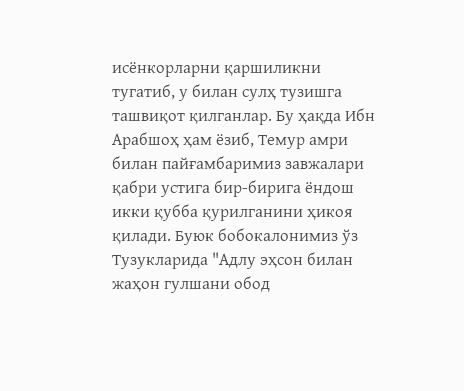исёнкорларни қаршиликни тугатиб, у билан сулҳ тузишга ташвиқот қилганлар. Бу ҳақда Ибн Арабшоҳ ҳам ёзиб, Темур амри билан пайғамбаримиз завжалари қабри устига бир-бирига ёндош икки қубба қурилганини ҳикоя қилади. Буюк бобокалонимиз ўз Тузукларида "Адлу эҳсон билан жаҳон гулшани обод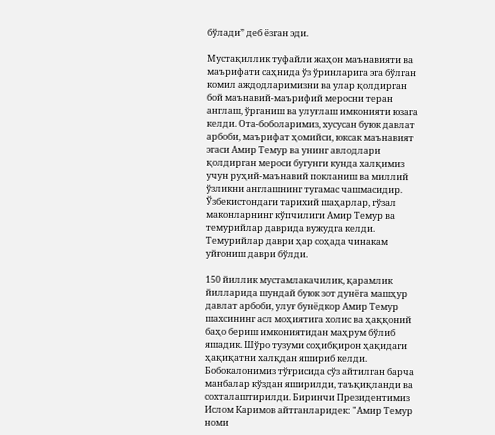бўлади” деб ёзган эди.

Мустақиллик туфайли жаҳон маънавияти ва маърифати саҳнида ўз ўринларига эга бўлган комил аждодларимизни ва улар қолдирган бой маънавий-маърифий меросни теран англаш, ўрганиш ва улуғлаш имконияти юзага келди. Ота-боболаримиз, хусусан буюк давлат арбоби, маърифат ҳомийси, юксак маънавият эгаси Амир Темур ва унинг авлодлари қолдирган мероси бугунги кунда халқимиз учун руҳий-маънавий покланиш ва миллий ўзликни англашнинг тугамас чашмасидир. Ўзбекистондаги тарихий шаҳарлар, гўзал маконларнинг кўпчилиги Амир Темур ва темурийлар даврида вужудга келди. Темурийлар даври ҳар соҳада чинакам уйғониш даври бўлди.

150 йиллик мустамлакачилик, қарамлик йилларида шундай буюк зот дунёга машҳур давлат арбоби, улуғ бунёдкор Амир Темур шахсининг асл моҳиятига холис ва ҳаққоний баҳо бериш имкониятидан маҳрум бўлиб яшадик. Шўро тузуми соҳибқирон ҳақидаги ҳақиқатни халқдан яшириб келди. Бобокалонимиз тўғрисида сўз айтилган барча манбалар кўздан яширилди, таъқиқланди ва сохталаштирилди. Биринчи Президентимиз Ислом Каримов айтганларидек: "Амир Темур номи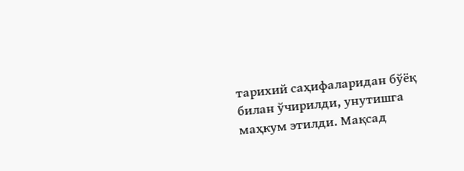тарихий саҳифаларидан бўёқ билан ўчирилди, унутишга маҳкум этилди. Мақсад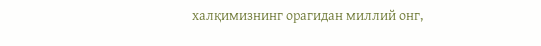халқимизнинг орагидан миллий онг,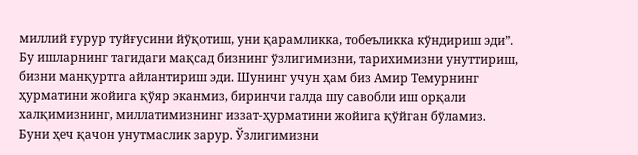миллий ғурур туйғусини йўқотиш, уни қарамликка, тобеъликка кўндириш эди”. Бу ишларнинг тагидаги мақсад бизнинг ўзлигимизни, тарихимизни унуттириш, бизни манқуртга айлантириш эди. Шунинг учун ҳам биз Амир Темурнинг ҳурматини жойига қўяр эканмиз, биринчи галда шу савобли иш орқали халқимизнинг, миллатимизнинг иззат-ҳурматини жойига қўйган бўламиз. Буни ҳеч қачон унутмаслик зарур. Ўзлигимизни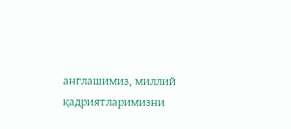англашимиз, миллий қадриятларимизни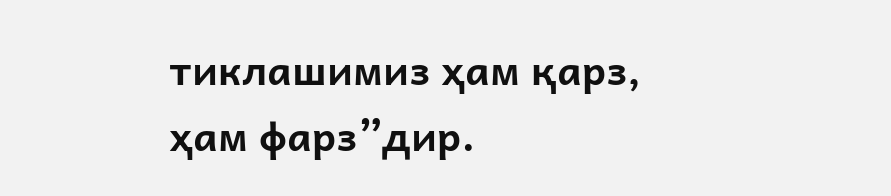тиклашимиз ҳам қарз, ҳам фарз”дир.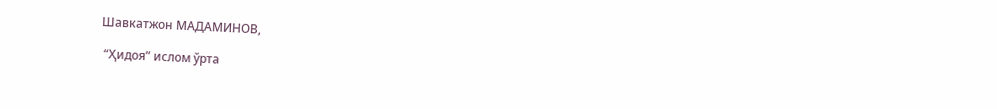Шавкатжон МАДАМИНОВ,

 “Ҳидоя” ислом ўрта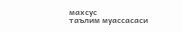махсус
таълим муассасаси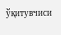ўқитувчиси